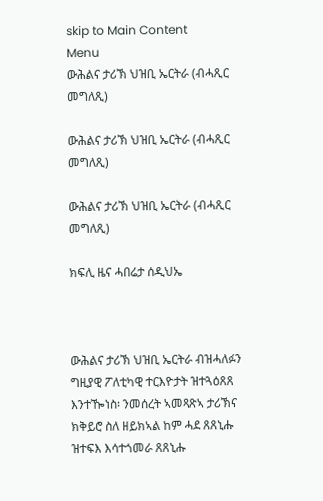skip to Main Content
Menu
ውሕልና ታሪኽ ህዝቢ ኤርትራ (ብሓጺር መግለጺ)

ውሕልና ታሪኽ ህዝቢ ኤርትራ (ብሓጺር መግለጺ)

ውሕልና ታሪኽ ህዝቢ ኤርትራ (ብሓጺር መግለጺ)

ክፍሊ ዜና ሓበሬታ ሰዲህኤ



ውሕልና ታሪኽ ህዝቢ ኤርትራ ብዝሓለፉን ግዚያዊ ፖለቲካዊ ተርእዮታት ዝተጓዕጸጸ እንተዀነስ፡ ንመሰረት ኣመጻጽኣ ታሪኽና ክቅይሮ ስለ ዘይክኣል ከም ሓደ ጸጸኒሑ ዝተፍእ እሳተጎመራ ጸጸኒሑ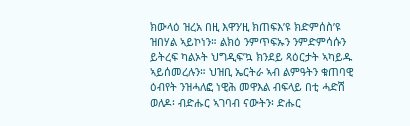ክውላዕ ዝረአ በዚ እዋን’ዚ ክጠፍእ’ዩ ክድምሰስ’ዩ ዝበሃል ኣይኮነን። ልክዕ ንምጥፍኡን ንምድምሳሱን ይትረፍ ካልኦት ህግዲፍ’ኳ ክንደይ ጻዕርታት ኣካይዱ ኣይሰመረሉን። ህዝቢ ኤርትራ ኣብ ልምዓትን ቁጠባዊ ዕብየት ንዝሓለፎ ነዊሕ መዋእል ብፍላይ በቲ ሓድሽ ወለዶ፡ ብድሑር ኣገባብ ናውትን፡ ድሑር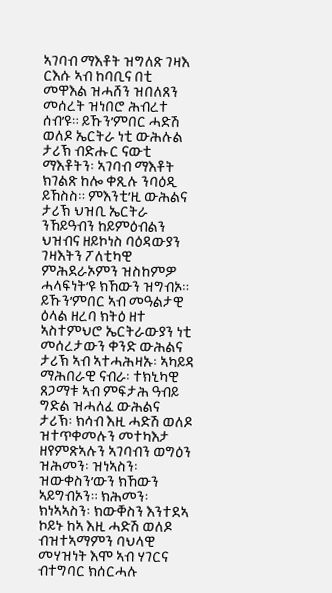ኣገባብ ማእቶት ዝግለጽ ገዛእ ርእሱ ኣብ ከባቢና በቲ መዋእል ዝሓሸን ዝበለጸን መሰረት ዝነበሮ ሕብረተ ሰብ’ዩ። ይኹን’ምበር ሓድሽ ወለዶ ኤርትራ ነቲ ውሕሉል ታሪኽ ብድሑር ናውቲ ማእቶትን፡ ኣገባብ ማእቶት ክገልጽ ከሎ ቀጺሉ ንባዕዲ ይኸስስ። ምእንቲ’ዚ ውሕልና ታሪኽ ህዝቢ ኤርትራ ንኸይዓብን ከይምዕብልን ህዝብና ዘይኮነስ ባዕዳውያን ገዛእትን ፖለቲካዊ ምሕደራኦምን ዝስከምዎ ሓላፍነት’ዩ ክኸውን ዝግብኦ። ይኹን’ምበር ኣብ መዓልታዊ ዕላል ዘረባ ክትዕ ዘተ ኣስተምህሮ ኤርትራውያን ነቲ መሰረታውን ቀንድ ውሕልና ታሪኽ ኣብ ኣተሓሕዛኡ፡ ኣካይዳ ማሕበራዊ ናብራ፡ ተክኒካዊ ጸጋማቱ ኣብ ምፍታሕ ዓብይ ግድል ዝሓለፈ ውሕልና ታሪኽ፡ ክሳብ እዚ ሓድሽ ወለዶ ዝተጥቀመሉን መተካእታ ዘየምጽኣሉን ኣገባብን ወግዕን ዝሕመን፡ ዝነኣስን፡ ዝውቀስን’ውን ክኸውን ኣይግብኦን። ክሕመን፡ክነኣኣስን፡ ክውቐስን እንተደኣ ኮይኑ ከኣ እዚ ሓድሽ ወለዶ ብዝተኣማምን ባህላዊ መሃዝነት እሞ ኣብ ሃገርና ብተግባር ክሰርሓሉ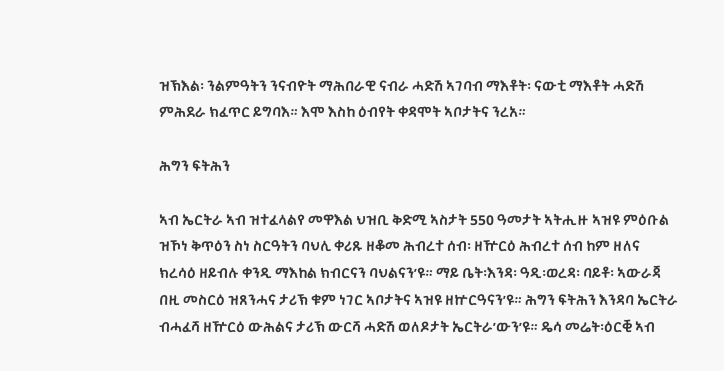ዝኽእል፡ ንልምዓትን ንናብዮት ማሕበራዊ ናብራ ሓድሽ ኣገባብ ማእቶት፡ ናውቲ ማእቶት ሓድሽ ምሕደራ ክፈጥር ይግባእ። እሞ እስከ ዕብየት ቀዳሞት ኣቦታትና ንረአ።

ሕግን ፍትሕን

ኣብ ኤርትራ ኣብ ዝተፈላልየ መዋእል ህዝቢ ቅድሚ ኣስታት 550 ዓመታት ኣትሒዙ ኣዝዩ ምዕቡል ዝኾነ ቅጥዕን ስነ ስርዓትን ባህሊ ቀሪጹ ዘቆመ ሕብረተ ሰብ፡ ዘዅርዕ ሕብረተ ሰብ ከም ዘለና ክረሳዕ ዘይብሉ ቀንዲ ማእከል ክብርናን ባህልናን’ዩ። ማይ ቤት፡እንዳ፡ ዓዲ፡ወረዳ፡ ባይቶ፡ ኣውራጃ በዚ መስርዕ ዝጸንሓና ታሪኽ ቁም ነገር ኣቦታትና ኣዝዩ ዘኵርዓናን’ዩ። ሕግን ፍትሕን እንዳባ ኤርትራ ብሓፈሻ ዘዅርዕ ውሕልና ታሪኽ ውርሻ ሓድሽ ወለዶታት ኤርትራ’ውን’ዩ። ዴሳ መሬት፡ዕርቒ ኣብ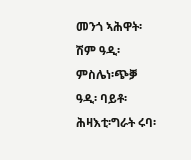መንጎ ኣሕዋት፡ ሽም ዓዲ፡ ምስሌነ፡ጭቓ ዓዲ፡ ባይቶ፡ ሕዛእቲ፡ግራት ሩባ፡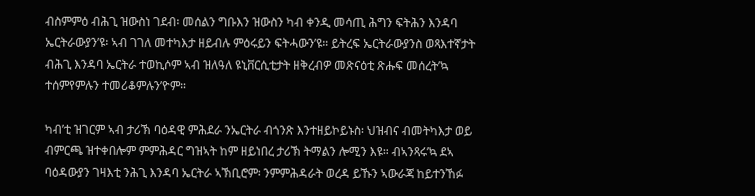ብስምምዕ ብሕጊ ዝውስነ ገደብ፡ መሰልን ግቡእን ዝውስን ካብ ቀንዲ መሳጢ ሕግን ፍትሕን እንዳባ ኤርትራውያን’ዩ፡ ኣብ ገገለ መተካእታ ዘይብሉ ምዕሩይን ፍትሓውን’ዩ። ይትረፍ ኤርትራውያንስ ወጻእተኛታት ብሕጊ እንዳባ ኤርትራ ተወኪሶም ኣብ ዝለዓለ ዩኒቨርሲቲታት ዘቅረብዎ መጽናዕቲ ጽሑፍ መሰረት’ኳ ተሰምየምሉን ተመሪቆምሉን’ዮም።

ካብ’ቲ ዝገርም ኣብ ታሪኽ ባዕዳዊ ምሕደራ ንኤርትራ ብጎንጽ እንተዘይኮይኑስ፡ ህዝብና ብመትካእታ ወይ ብምርጫ ዝተቀበሎም ምምሕዳር ግዝኣት ከም ዘይነበረ ታሪኽ ትማልን ሎሚን እዩ። ብኣንጻሩ’ኳ ደኣ ባዕዳውያን ገዛእቲ ንሕጊ እንዳባ ኤርትራ ኣኽቢሮም፡ ንምምሕዳራት ወረዳ ይኹን ኣውራጃ ከይተንኸፉ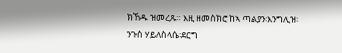ክኸዱ ዝመረጹ። እዚ ዘመስክሮ ከኣ ጣልያን፡እንግሊዝ፡ንጉስ ሃይለስላሴ፡ደርግ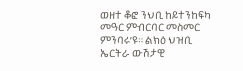ወዘተ ቆፎ ንህቢ ከይተንከፍካ መዓር ምብርባር መስመር ምንባሩ’ዩ። ልክዕ ህዝቢ ኤርትራ ውሽታዊ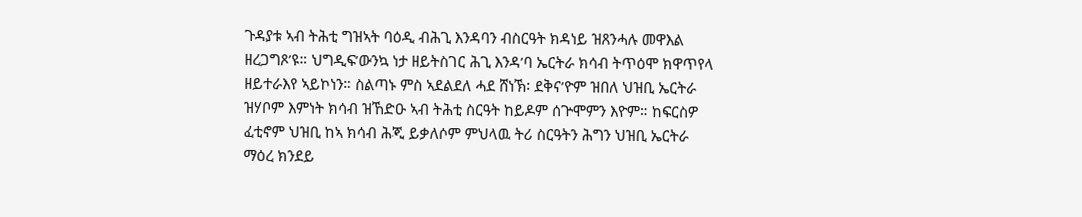ጉዳያቱ ኣብ ትሕቲ ግዝኣት ባዕዲ ብሕጊ እንዳባን ብስርዓት ክዳነይ ዝጸንሓሉ መዋእል ዘረጋግጾ’ዩ። ህግዲፍ’ውንኳ ነታ ዘይትስገር ሕጊ እንዳ’ባ ኤርትራ ክሳብ ትጥዕሞ ክዋጥየላ ዘይተራእየ ኣይኮነን። ስልጣኑ ምስ ኣደልደለ ሓደ ሸነኽ፡ ደቅና’ዮም ዝበለ ህዝቢ ኤርትራ ዝሃቦም እምነት ክሳብ ዝኸድዑ ኣብ ትሕቲ ስርዓት ከይዶም ሰጕሞምን እዮም። ከፍርስዎ ፈቲኖም ህዝቢ ከኣ ክሳብ ሕጂ ይቃለሶም ምህላዉ ትሪ ስርዓትን ሕግን ህዝቢ ኤርትራ ማዕረ ክንደይ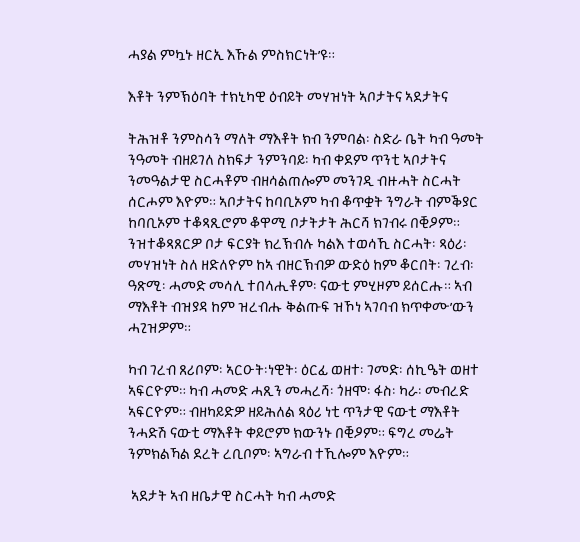ሓያል ምኳኑ ዘርኢ እኹል ምስክርነት’ዩ።

እቶት ንምኽዕባት ተክኒካዊ ዕብይት መሃዝነት ኣቦታትና ኣደታትና

ትሕዝቶ ንምስሳን ማለት ማእቶት ክብ ንምባል፡ ስድራ ቤት ካብ ዓመት ንዓመት ብዘይገለ ስክፍታ ንምንባይ፡ ካብ ቀደም ጥንቲ ኣቦታትና ንመዓልታዊ ስርሓቶም ብዘሳልጠሎም መንገዲ ብዙሓት ስርሓት ሰርሖም እዮም። ኣቦታትና ከባቢኦም ካብ ቆጥቋት ንግራት ብምቕያር ከባቢኦም ተቆጻጺሮም ቆዋሚ ቦታትታት ሕርሻ ክገብሩ በቒዖም። ንዝተቆጻጸርዎ ቦታ ፍርያት ክረኽብሉ ካልእ ተወሳኺ ስርሓት፡ ጻዕሪ፡ መሃዝነት ስለ ዘድለዮም ከኣ ብዘርኽብዎ ውድዕ ከም ቆርበት፡ ገረብ፡ ዓጽሚ፡ ሓመድ መሳሊ ተበላሒቶም፡ ናውቲ ምሂዞም ይሰርሑ። ኣብ ማእቶት ብዝያዳ ከም ዝረብሑ ቅልጡፍ ዝኾነ ኣገባብ ክጥቀሙ’ውን ሓጊዝዎም።

ካብ ገረብ ጸሪቦም፡ ኣርዑት፡ነዊት፡ ዕርፊ ወዘተ፡ ገመድ፡ ሰኪዔት ወዘተ ኣፍርዮም። ካብ ሓመድ ሓጺን መሓረሻ፡ ጎዘሞ፡ ፋስ፡ ካራ፡ መብረድ ኣፍርዮም። ብዘካይድዎ ዘይሕለል ጻዕሪ ነቲ ጥንታዊ ናውቲ ማእቶት ንሓድሽ ናውቲ ማእቶት ቀይሮም ክውንኑ በቒዖም። ፍግረ መሬት ንምክልኻል ደረት ረቢቦም፡ ኣግራብ ተኺሎም እዮም።

 ኣደታት ኣብ ዘቤታዊ ስርሓት ካብ ሓመድ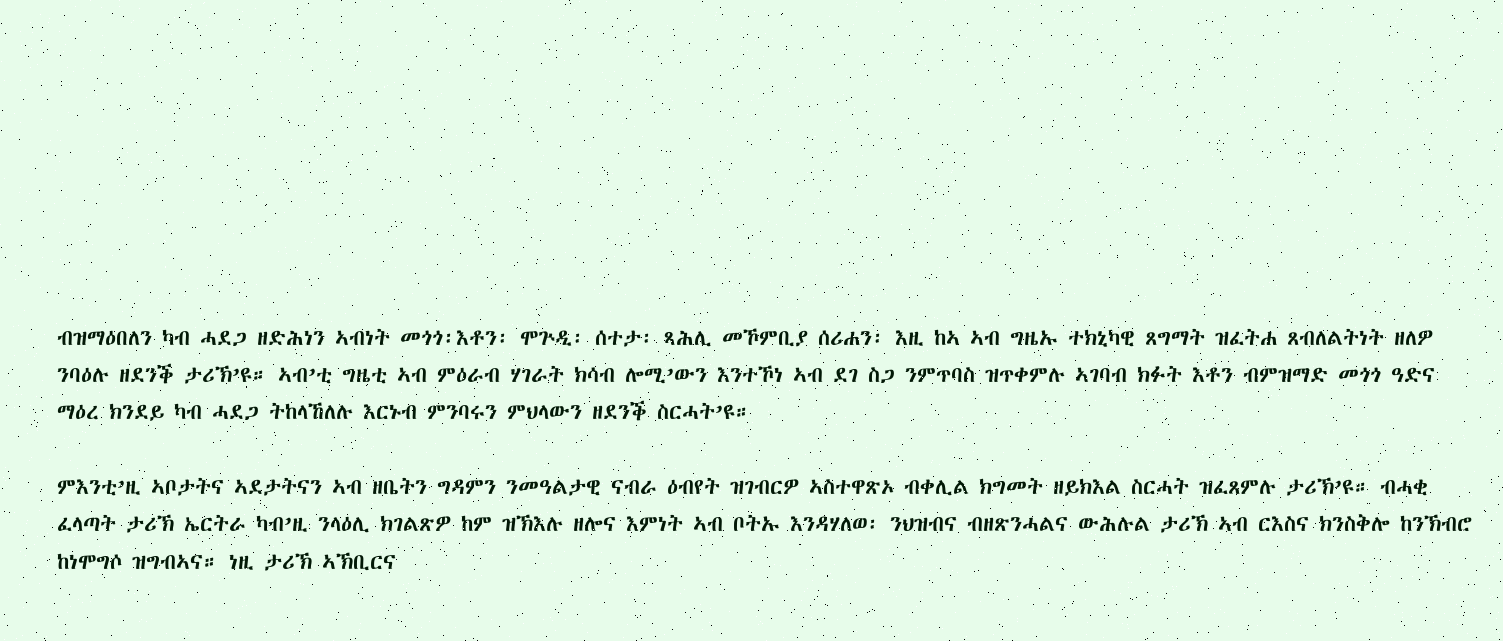ብዝማዕበለን ካብ ሓደጋ ዘድሕነን ኣብነት መጎጎ፡እቶን፡ ሞጕዲ፡ ሰተታ፡ ጻሕሊ መኾምቢያ ሰሪሐን፡ እዚ ከኣ ኣብ ግዜኡ ተክኒካዊ ጸግማት ዝፈትሐ ጸብለልትነት ዘለዎ ንባዕሉ ዘደንቕ ታሪኽ’ዩ። ኣብ’ቲ ግዜቲ ኣብ ምዕራብ ሃገራት ክሳብ ሎሚ’ውን እንተኾነ ኣብ ደገ ስጋ ንምጥባስ ዝጥቀምሉ ኣገባብ ክፉት እቶን ብምዝማድ መጎጎ ዓድና ማዕረ ክንደይ ካብ ሓደጋ ትከላኸለሉ እርኑብ ምንባሩን ምህላውን ዘደንቕ ስርሓት’ዩ።

ምእንቲ’ዚ ኣቦታትና ኣደታትናን ኣብ ዘቤትን ግዳምን ንመዓልታዊ ናብራ ዕብየት ዝገብርዎ ኣስተዋጽኦ ብቀሊል ክግመት ዘይክእል ስርሓት ዝፈጸምሉ ታሪኽ’ዩ። ብሓቂ ፈላጣት ታሪኽ ኤርትራ ካብ’ዚ ንላዕሊ ክገልጽዎ ከም ዝኽእሉ ዘሎና እምነት ኣብ ቦትኡ እንዳሃለወ፡ ንህዝብና ብዘጽንሓልና ውሕሉል ታሪኽ ኣብ ርእስና ክንስቅሎ ከንኽብሮ ከነሞግሶ ዝግብኣና። ነዚ ታሪኽ ኣኽቢርና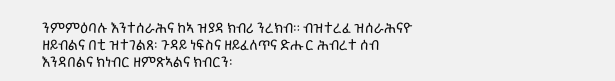ንምምዕባሉ እንተሰራሕና ከኣ ዝያዳ ክብሪ ንረክብ። ብዝተረፈ ዝሰራሕናዮ ዘይብልና በቲ ዝተገልጸ፡ ጉዳይ ነፍስና ዘይፈለጥና ድሑር ሕብረተ ሰብ እንዳበልና ክነብር ዘምጽኣልና ክብርን፡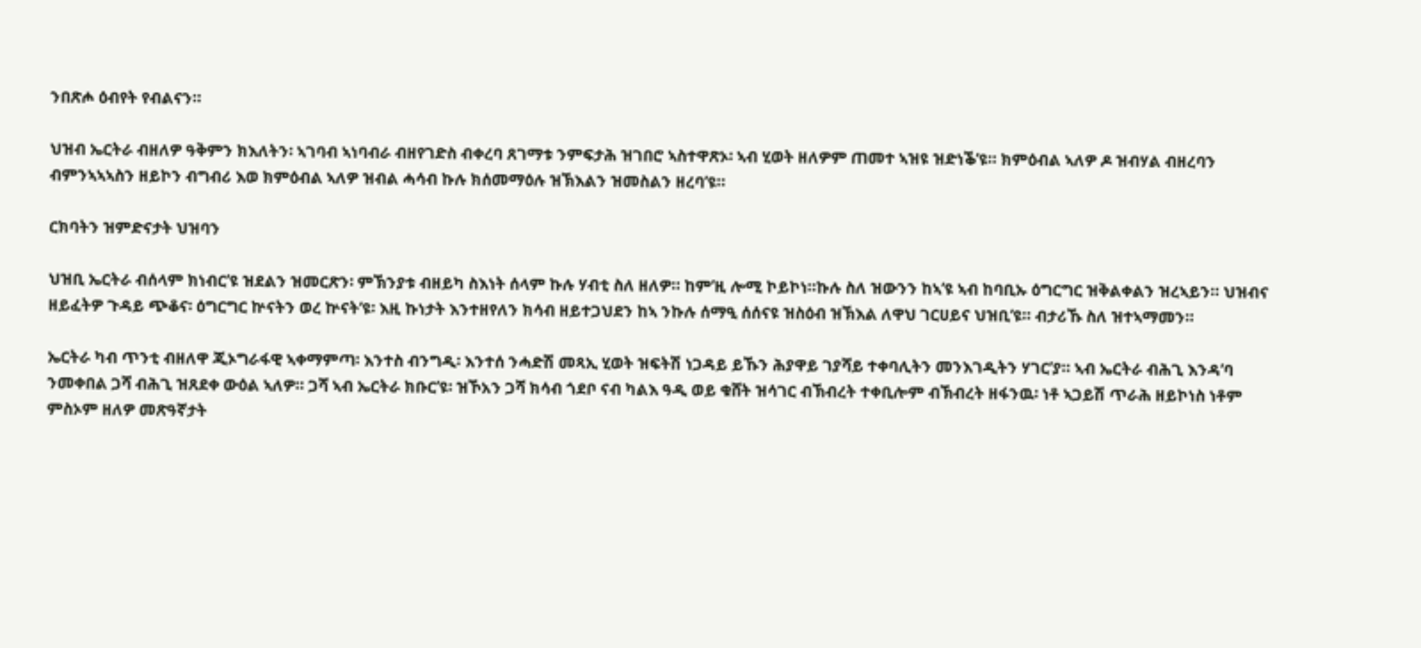ንበጽሖ ዕብየት የብልናን።

ህዝብ ኤርትራ ብዘለዎ ዓቅምን ክእለትን፡ ኣገባብ ኣነባብራ ብዘየገድስ ብቀረባ ጸገማቱ ንምፍታሕ ዝገበሮ ኣስተዋጽኦ፡ ኣብ ሂወት ዘለዎም ጠመተ ኣዝዩ ዝድነቕ’ዩ። ክምዕብል ኣለዎ ዶ ዝብሃል ብዘረባን ብምንኣኣኣስን ዘይኮን ብግብሪ እወ ክምዕብል ኣለዎ ዝብል ሓሳብ ኩሉ ክሰመማዕሉ ዝኽእልን ዝመስልን ዘረባ’ዩ።

ርክባትን ዝምድናታት ህዝባን

ህዝቢ ኤርትራ ብሰላም ክነብር’ዩ ዝደልን ዝመርጽን፡ ምኽንያቱ ብዘይካ ስእነት ሰላም ኩሉ ሃብቲ ስለ ዘለዎ። ከም’ዚ ሎሚ ኮይኮነ።ኩሉ ስለ ዝውንን ከኣ’ዩ ኣብ ከባቢኡ ዕግርግር ዝቅልቀልን ዝረኣይን። ህዝብና ዘይፈትዎ ጉዳይ ጭቆና፡ ዕግርግር ኵናትን ወረ ኵናት’ዩ፡ እዚ ኩነታት እንተዘየለን ክሳብ ዘይተጋህደን ከኣ ንኩሉ ሰማዒ ሰሰናዩ ዝስዕብ ዝኽእል ለዋህ ገርሀይና ህዝቢ’ዩ። ብታሪኹ ስለ ዝተኣማመን።

ኤርትራ ካብ ጥንቲ ብዘለዋ ጂኦግራፋዊ ኣቀማምጣ፡ እንተስ ብንግዲ፡ እንተሰ ንሓድሽ መጻኢ ሂወት ዝፍትሽ ነጋዳይ ይኹን ሕያዋይ ገያሻይ ተቀባሊትን መንእገዲትን ሃገር’ያ። ኣብ ኤርትራ ብሕጊ እንዳ’ባ ንመቀበል ጋሻ ብሕጊ ዝጸደቀ ውዕል ኣለዎ። ጋሻ ኣብ ኤርትራ ክቡር’ዩ፡ ዝኾአን ጋሻ ክሳብ ጎደቦ ናብ ካልእ ዓዲ ወይ ቁሸት ዝሳገር ብኽብረት ተቀቢሎም ብኽብረት ዘፋንዉ፡ ነቶ ኣጋይሽ ጥራሕ ዘይኮነስ ነቶም ምስኦም ዘለዎ መጽዓኛታት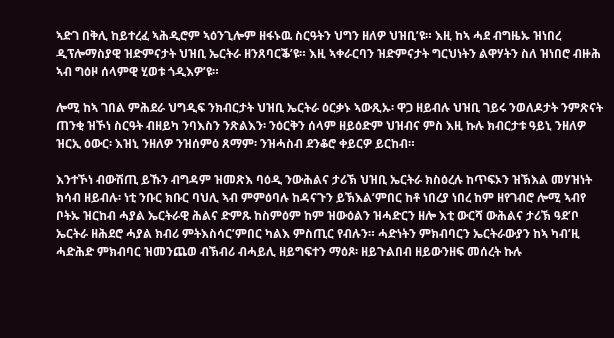ኣድገ በቅሊ ከይተረፈ ኣሕዲሮም ኣዕንጊሎም ዘፋኑዉ ስርዓትን ህግን ዘለዎ ህዝቢ’ዩ። እዚ ከኣ ሓደ ብግዜኡ ዝነበረ ዲፕሎማስያዊ ዝድምናታት ህዝቢ ኤርትራ ዘንጸባርቕ’ዩ። እዚ ኣቀራርባን ዝድምናታት ግርህነትን ልዋሃትን ስለ ዝነበሮ ብዙሕ ኣብ ግዕዞ ሰላምዊ ሂወቱ ጎዲእዎ’ዩ።

ሎሚ ከኣ ገበል ምሕደራ ህግዲፍ ንክብርታት ህዝቢ ኤርትራ ዕርቃኑ ኣውጺኡ፡ ዋጋ ዘይብሉ ህዝቢ ገይሩ ንወለዶታት ንምጽናት ጠንቂ ዝኾነ ስርዓት ብዘይካ ንባእስን ንጽልእን፡ ንዕርቅን ሰላም ዘይዕድም ህዝብና ምስ እዚ ኩሉ ክብርታቱ ዓይኒ ንዘለዎ ዝርኢ ዕውር፡ እዝኒ ንዘለዎ ንዝሰምዕ ጸማም፡ ንዝሓስብ ደንቆሮ ቀይርዎ ይርከብ።

እንተኾነ ብውሽጢ ይኹን ብግዳም ዝመጽእ ባዕዲ ንውሕልና ታሪኽ ህዝቢ ኤርትራ ክስዕረሉ ከጥፍኦን ዝኽእል መሃዝነት ክሳብ ዘይብሉ፡ ነቲ ንቡር ክቡር ባህሊ ኣብ ምምዕባሉ ከዳናጉን ይኽእል’ምበር ከቶ ነበረያ ነበረ ከም ዘየገብሮ ሎሚ ኣብየ ቦትኡ ዝርከብ ሓያል ኤርትራዊ ሕልና ድምጹ ከስምዕም ከም ዝውዕልን ዝሓድርን ዘሎ እቲ ውርሻ ውሕልና ታሪኽ ዓደ’ቦ ኤርትራ ዘሕደሮ ሓያል ክብሪ ምትእስሳር’ምበር ካልእ ምስጢር የብሉን። ሓድነትን ምክብባርን ኤርትራውያን ከኣ ካብ’ዚ ሓድሕድ ምክብባር ዝመንጨወ ብኽብሪ ብሓይሊ ዘይግፍተን ማዕጾ፡ ዘይጉልበብ ዘይውንዘፍ መሰረት ኩሉ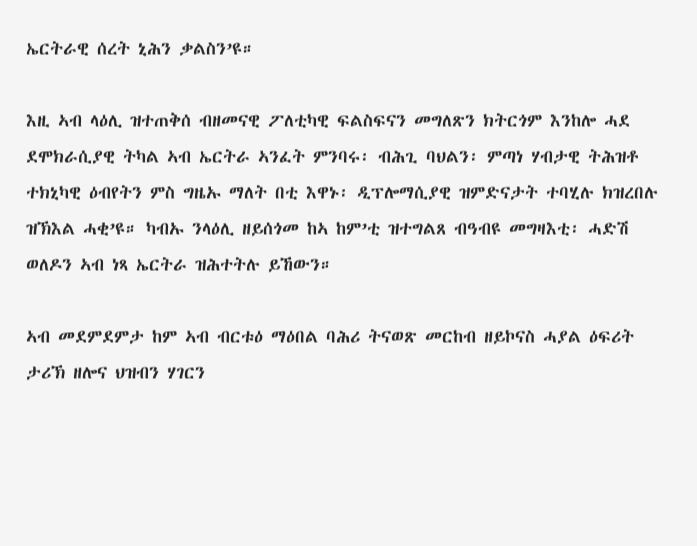ኤርትራዊ ሰረት ኒሕን ቃልስን’ዩ።

እዚ ኣብ ላዕሊ ዝተጠቅሰ ብዘመናዊ ፖለቲካዊ ፍልስፍናን መግለጽን ክትርጎም እንከሎ ሓደ ደሞክራሲያዊ ትካል ኣብ ኤርትራ ኣንፈት ምንባሩ፡ ብሕጊ ባህልን፡ ምጣነ ሃብታዊ ትሕዝቶ ተክኒካዊ ዕብየትን ምስ ግዜኡ ማለት በቲ እዋኑ፡ ዲፕሎማሲያዊ ዝምድናታት ተባሂሉ ክዝረበሉ ዝኽእል ሓቂ’ዩ። ካብኡ ንላዕሊ ዘይሰጎመ ከኣ ከም’ቲ ዝተግልጸ ብዓብዩ መግዛእቲ፡ ሓድሽ ወለዶን ኣብ ነጻ ኤርትራ ዝሕተትሉ ይኸውን።

ኣብ መደምደምታ ከም ኣብ ብርቱዕ ማዕበል ባሕሪ ትናወጽ መርከብ ዘይኮናስ ሓያል ዕፍሪት ታሪኽ ዘሎና ህዝብን ሃገርን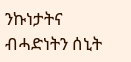ንኩነታትና ብሓድነትን ሰኒት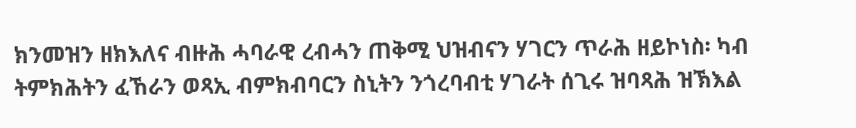ክንመዝን ዘክእለና ብዙሕ ሓባራዊ ረብሓን ጠቅሚ ህዝብናን ሃገርን ጥራሕ ዘይኮነስ፡ ካብ ትምክሕትን ፈኸራን ወጻኢ ብምክብባርን ስኒትን ንጎረባብቲ ሃገራት ሰጊሩ ዝባጻሕ ዝኽእል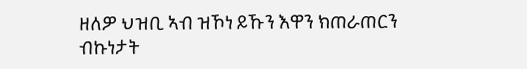ዘለዎ ህዝቢ ኣብ ዝኾነ ይኹን እዋን ክጠራጠርን ብኩነታት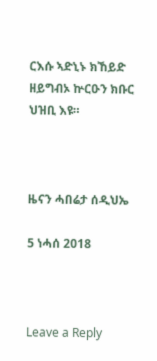ርእሱ ኣድኒኑ ክኸይድ ዘይግብኦ ኵርዑን ክቡር ህዝቢ እዩ።



ዜናን ሓበሬታ ሰዲህኤ

5 ነሓሰ 2018



Leave a Reply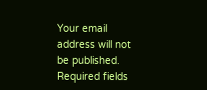Your email address will not be published. Required fields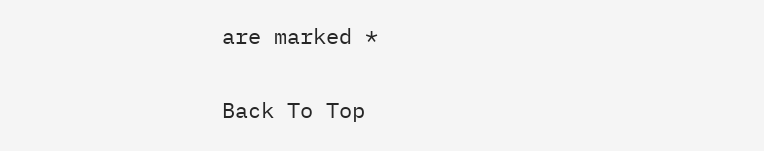are marked *

Back To Top